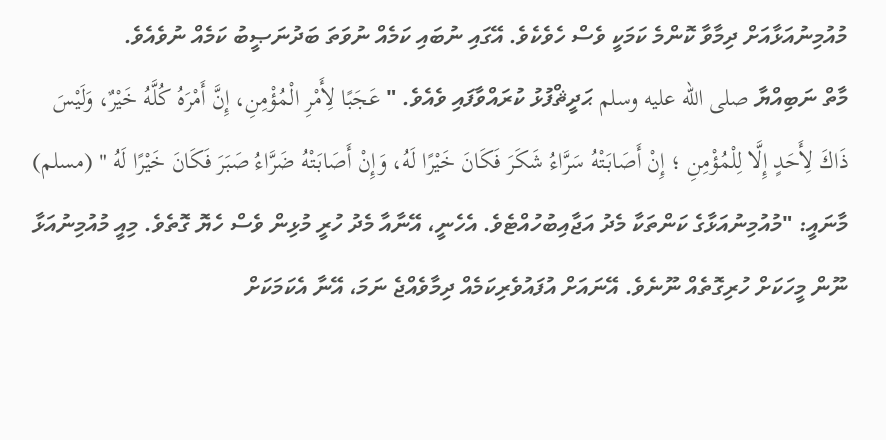މުއުމިނުއަޅާއަށް ދިމާވާ ކޮންމެ ކަމަކީ ވެސް ހެވެކެވެ. އޭގައި ނުބައި ކަމެއް ނުވަތަ ބަދުނަޞީބު ކަމެއް ނުވެއެވެ.
މާތް ނަބިއްޔާ صلى الله عليه وسلم ޙަދީޘްފުޅު ކުރައްވާފައި ވެއެވެ. " عَجَبًا لِأَمْرِ الْمُؤْمِنِ، إِنَّ أَمْرَهُ كُلَّهُ خَيْرٌ، وَلَيْسَ ذَاكَ لِأَحَدٍ إِلَّا لِلْمُؤْمِنِ ؛ إِنْ أَصَابَتْهُ سَرَّاءُ شَكَرَ فَكَانَ خَيْرًا لَهُ، وَإِنْ أَصَابَتْهُ ضَرَّاءُ صَبَرَ فَكَانَ خَيْرًا لَهُ " (مسلم) މާނައީ: "މުއުމިނުއަޅާގެ ކަންތަކާ މެދު އަޖާއިބުހުއްޓެވެ. އެހެނީ، އޭނާއާ މެދު ހުރީ މުޅިން ވެސް ހެޔޮ ގޮތެވެ. މިއީ މުއުމިނުއަޅާ ނޫން މީހަކަށް ހުރިގޮތެއް ނޫނެވެ. އޭނައަށް އުފައުވެރިކަމެއް ދިމާވެއްޖެ ނަމަ، އޭނާ އެކަމަކަށް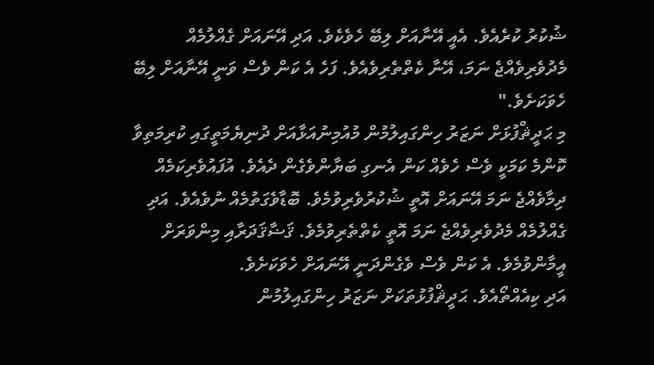ޝުކުރު ކުރެއެވެ. އެއީ އޭނާއަށް ލިބޭ ހެވެކެވެ. އަދި އޭނައަށް ގެއްލުމެއް މެދުވެރިވެއްޖެ ނަމަ، އޭނާ ކެތްތެރިވެއެވެ. ފަހެ އެ ކަން ވެސް ވަނީ އޭނާއަށް ލިބޭ ހެވަކަށެވެ."
މި ޙަދީޘްފުޅަށް ނަޒަރު ހިންގައިލުމުން މުއުމިނުއަޅާއަށް ދުނިޔެމަތީގައި ކުރިމަތިވާ ކޮންމެ ކަމަކީ ވެސް ހެވެއް ކަން އެނގި ބަޔާންވެގެން ދެއެވެ. އުފައުވެރިކަމެއް ދިމާވެއްޖެ ނަމަ އޭނައަށް އޮތީ ޝުކުރުވެރިވުމެވެ. ބޮޑާވެގަތުމެއް ނުވެއެވެ. އަދި ގެއްލުމެއް މެދުވެރިވެއްޖެ ނަމަ އޮތީ ކެތްތެރިވުމެވެ. ޤަޟާޤަދަރާއި މިންވަރަށް އީމާންވުމެވެ. އެ ކަން ވެސް ވެގެންދަނީ އޭނައަށް ހެވަކަށެވެ.
އަދި ކިއެއްތޯއެވެ. ޙަދީޘްފުޅުތަކަށް ނަޒަރު ހިންގައިލުމުން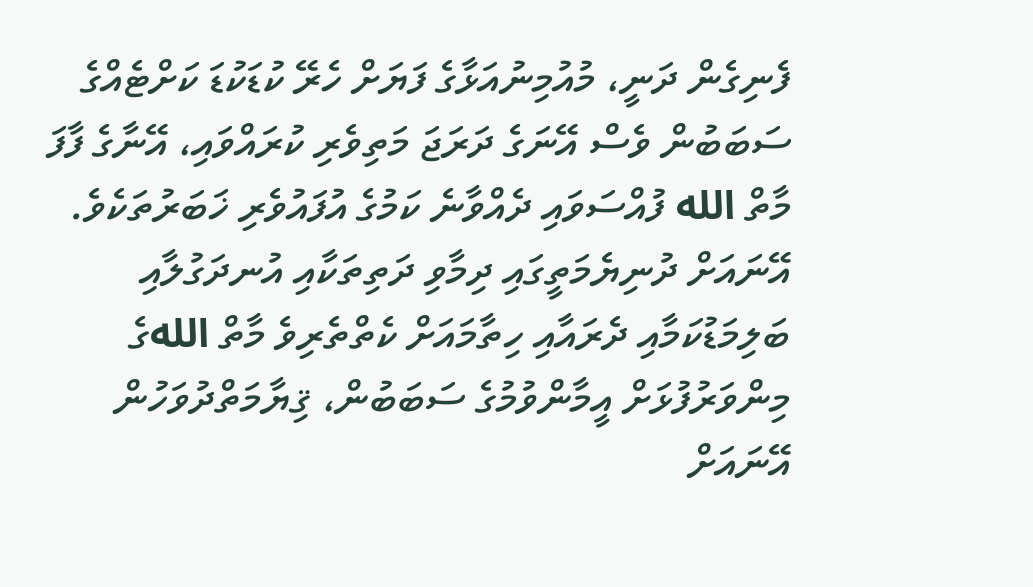ފެނިގެން ދަނީ، މުއުމިނުއަޅާގެ ފަޔަށް ހެރޭ ކުޑަކުޑަ ކަށްޓެއްގެ ސަބަބުން ވެސް އޭނަގެ ދަރަޖަ މަތިވެރި ކުރައްވައި، އޭނާގެ ފާފަ މާތް الله ފުއްސަވައި ދެއްވާނެ ކަމުގެ އުފައުވެރި ޚަބަރުތަކެވެ. އޭނައަށް ދުނިޔެމަތީގައި ދިމާވި ދަތިތަކާއި އުނދަގުލާއި ބަލިމަޑުކަމާއި ދެރައާއި ހިތާމައަށް ކެތްތެރިވެ މާތް اللهގެ މިންވަރުފުޅަށް އީމާންވުމުގެ ސަބަބުން، ޤިޔާމަތްދުވަހުން އޭނައަށް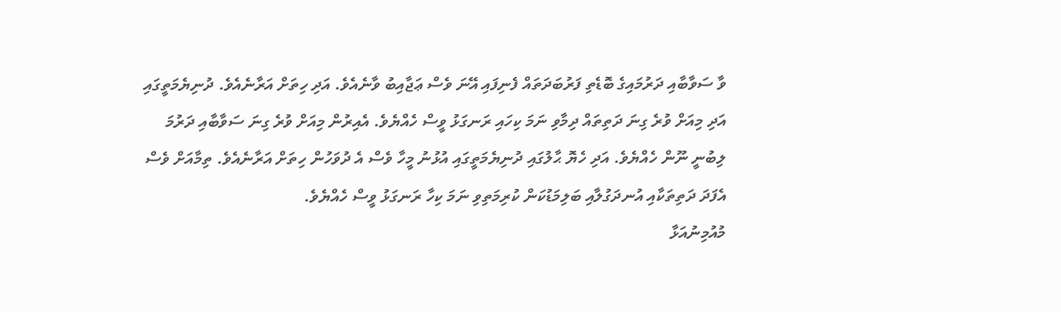ވާ ސަވާބާއި ދަރުމައިގެ ބޮޑެތި ފަރުބަދަތައް ފެނިފައި އޭނަ ވެސް ޢަޖާއިބު ވާނެއެވެ. އަދި ހިތަށް އަރާނެއެވެ. ދުނިޔެމަތީގައި އަދި މިއަށް ވުރެ ގިނަ ދަތިތައް ދިމާވި ނަމަ ކިހައި ރަނގަޅު ވީސް ހެއްޔެވެ. އެއިރުން މިއަށް ވުރެ ގިނަ ސަވާބާއި ދަރުމަ ލިބުނީ ނޫން ހެއްޔެވެ. އަދި ހެޔޮ ޙާލުގައި ދުނިޔެމަތީގައި އުޅުނު މީހާ ވެސް އެ ދުވަހުން ހިތަށް އަރާނެއެވެ. ތިމާއަށް ވެސް އެފަދަ ދަތިތަކާއި އުނދަގުލާއި ބަލިމަޑުކަން ކުރިމަތިވި ނަމަ ކިހާ ރަނގަޅު ވީސް ހެއްޔެވެ.
މުއުމިނުއަޅާ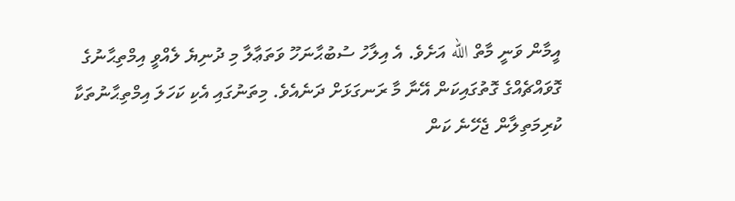އީމާން ވަނީ މާތް الله އަށެވެ. އެ އިލާހު ސުބުޙާނަހޫ ވަތަޢާލާ މި ދުނިޔެ ލެއްވީ އިމްތިޙާނުގެ ގޮވައްޗެއްގެ ގޮތުގައިކަން އޭނާ މާ ރަނގަޅަށް ދަނެއެވެ. މިތަނުގައި އެކި ކަހަލަ އިމްތިޙާނުތަކާ ކުރިމަތިލާން ޖެހޭނެ ކަން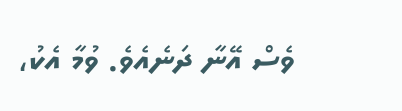ވެސް އޭނާ ދަނެއެވެ. ވުމާ އެކު،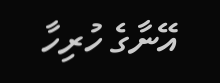އޭނާގެ ހުރިހާ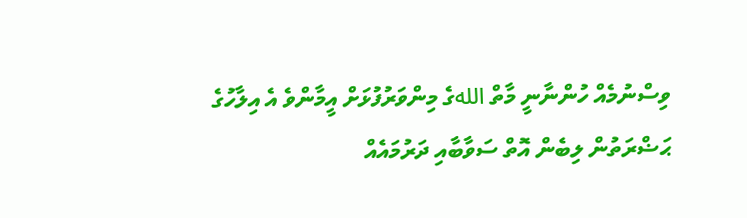ވިސްނުމެއް ހުންނާނީ މާތް اللهގެ މިންވަރުފުޅަށް އީމާންވެ އެ އިލާހުގެ ޙަޟްރަތުން ލިބެން އޮތް ސަވާބާއި ދަރުމައެއް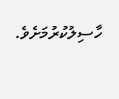ހާސިލުކުރުމަށެވެ.